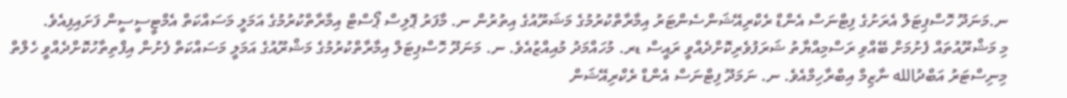ނ.މަނަދޫ ހޮސްޕިޓަލް އެރަށުގެ ފިޓްނަސް އެންޑް ރެކްރިއޭޝަންސެންޓަރު އިމާރާތްކުރުމުގެ މަޝަރޫއުގެ އިތުރުން ނ. މާފަރު ޕޮލިސް ޕޯސްޓް އިމާރާތްކުރުމުގެ އަމަލީ މަސައްކަތް އެމްޓީސީސީން ފަށައިފިއެވެ.
މި މަޝްރޫއުތައް ފެށުމަށް ބޭއްވި ރަސްމިއްޔާތު ޝަރަފުވެރިކޮށްދެއްވީ ރައީސް ޑރ. މުހައްމަދު މުއިއްޒުއެވެ. ނ. މަނަދޫ ހޮސްޕިޓަލް އިމާރާތްކުރުމުގެ މަޝްރޫއުގެ އަމަލީ މަސައްކަތް ފެށުން އިފްތިތާހުކޮށްދެއްވީ ހެލްތް މިނިސްޓަރު އަބްދުالله ނާޒިމް އިބްރާހިމްއެވެ. ނ. ނަމަދޫ ފިޓްނަސް އެންޑް ރެކްރިއޭޝަން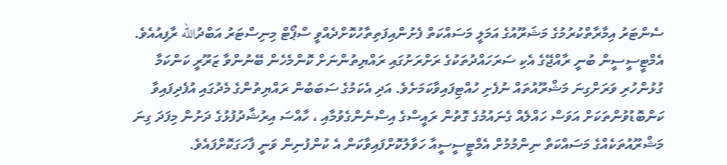ސެންޓަރު އިމާރާތްކުރުމުގެ މަޝަރޫއުގެ އަމަލީ މަސައްކަތް ފެށުންއިފަތިތާހުކޮށްދެއްވީ ސްޕޯޓް މިނިސްޓަރު އަބްދުالله ރާފިއުއެވެ.
އެމްޓީސީސީން ބުނީ ރާއްޖޭގެ އެކި ސަރަހައްދުތަކުގެ ރަށްރަށުގައި ރައްޔިތުންނަށް ކޮންމެހެން ބޭނުންވާ ޒަރޫރީ ކަންކަމާ ގުޅުންހުރި ވަރަށްގިނަ މަޝްރޫއުތައް ނުފެށި ހުއްޓިފައިވާކަމަށެވެ. އަދި އެކަމުގެ ސަބަބުން ރައްޔިތުންގެ މެދުގައި އުފެދިފައިވާ ކަންބޮޑުވުންތަކަށް އަވަސް ހައްލެއް ގެނައުމުގެ ގޮތުން ރައީސްގެ އިސްނެންގެވުމާއި ، ހާއްސަ އިރުޝާދުފުޅުގެ ދަށުން މިފަދަ ގިނަ މަޝްރޫއުތަކެއްގެ މަސައްކަތް ނިންމުމުށް އެމްޓީސީސީއާ ހަވާލުކޮށްފައިވާކަން އެ ކުންފުނިން ވަނީ ފާހަގަކޮށްފައެވެ.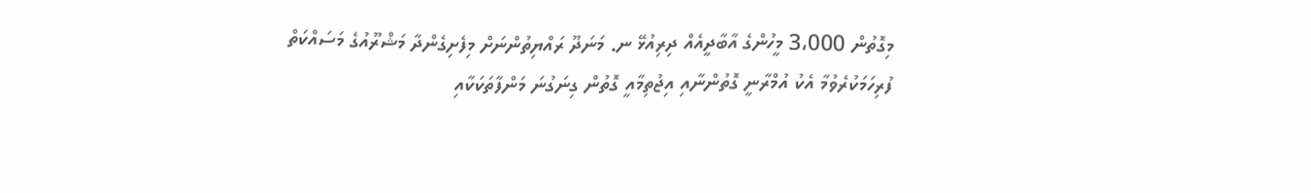މިގޮތުން 3،000 މީހުންގެ އާބާދީއެއް ދިރިއުޅޭ ނ. މަނަދޫ ރައްޔިތުންނަށް މިފެށިގެންދާ މަޝްރޫއުގެ މަސައްކަތް ފުރިހަމަކުރެވުމާ އެކު އުމްރާނީ ގޮތުންނާއި އިޖުތިމާއީ ގޮތުން ގިނަގުނަ މަންފާތަކަކާއި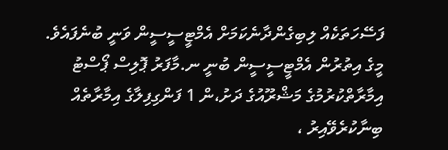ފަސޭހަތަކެއް ލިބިގެންދާނެކަމަށް އެމްޓީސީސީން ވަނީ ބުނެފައެވެ.
މީގެ އިތުރުން އެމްޓީސީސީން ބުނީ ނ.މާފަރު ޕޮލިސް ޕޯސްޓު އިމާރާތްކުރުމުގެ މަޝްރޫއުގެ ދަށު،ން 1 ފަންގިފިލާގެ އިމާރާތެއް ބިނާކުރެވޭއިރު ،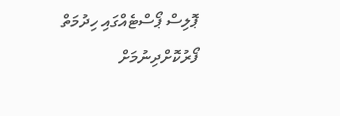ޕޮލިސް ޕޯސްޓެއްގައި ހިދުމަތް ފޯރުކޮށްދިނުމަށް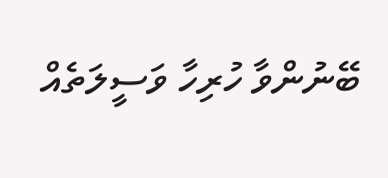ބޭނުންވާ ހުރިހާ ވަސީލަތެއް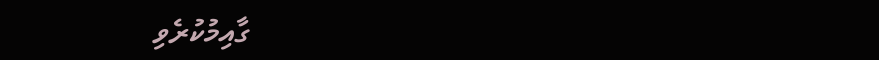ގާއިމުކުރެވި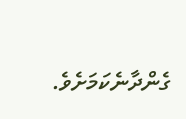ގެންދާނެކަމަށެވެ.